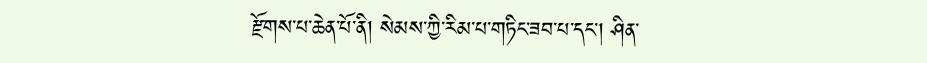རྫོགས་པ་ཆེན་པོ་ནི། སེམས་ཀྱི་རིམ་པ་གཏིང་ཟབ་པ་དང་། ཤིན་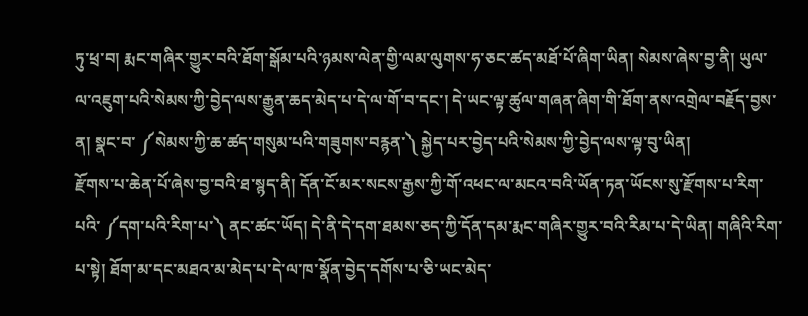ཏུ་ཕྲ་བ། རྨང་གཞིར་གྱུར་བའི་ཐོག་སྒོམ་པའི་ཉམས་ལེན་གྱི་ལམ་ལུགས་ཧ་ཅང་ཚད་མཐོ་པོ་ཞིག་ཡིན། སེམས་ཞེས་བྱ་ནི། ཡུལ་ལ་འཇུག་པའི་སེམས་ཀྱི་བྱེད་ལས་རྒྱུན་ཆད་མེད་པ་དེ་ལ་གོ་བ་དང་། དེ་ཡང་ལྟ་ཚུལ་གཞན་ཞིག་གི་ཐོག་ནས་འགྲེལ་བརྗོད་བྱས་ན། སྣང་བ་ ༼སེམས་ཀྱི་ཆ་ཚད་གསུམ་པའི་གཟུགས་བརྙན་༽ སྐྱེད་པར་བྱེད་པའི་སེམས་ཀྱི་བྱེད་ལས་ལྟ་བུ་ཡིན།
རྫོགས་པ་ཆེན་པོ་ཞེས་བྱ་བའི་ཐ་སྙད་ནི། དོན་ངོ་མར་སངས་རྒྱས་ཀྱི་གོ་འཕང་ལ་མངའ་བའི་ཡོན་ཏན་ཡོངས་སུ་རྫོགས་པ་རིག་པའི་ ༼དག་པའི་རིག་པ་༽ ནང་ཚང་ཡོད། དེ་ནི་དེ་དག་ཐམས་ཅད་ཀྱི་དོན་དམ་རྨང་གཞིར་གྱུར་བའི་རིམ་པ་དེ་ཡིན། གཞིའི་རིག་པ་སྟེ། ཐོག་མ་དང་མཐའ་མ་མེད་པ་དེ་ལ་ཁ་སྣོན་བྱེད་དགོས་པ་ཅི་ཡང་མེད་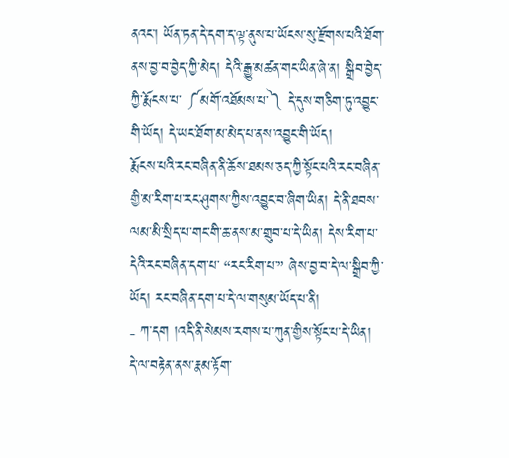ནའང་། ཡོན་ཏན་དེ་དག་ད་ལྟ་ནུས་པ་ཡོངས་སུ་རྫོགས་པའི་ཐོག་ནས་བྱ་བ་བྱེད་ཀྱི་མེད། དེའི་རྒྱུ་མཚན་གང་ཡིན་ཞེ་ན། སྒྲིབ་བྱེད་ཀྱི་རྨོངས་པ་ ༼མགོ་འཐོམས་པ་༽ དེ་དུས་གཅིག་ཏུ་འབྱུང་གི་ཡོད། དེ་ཡང་ཐོག་མ་མེད་པ་ནས་འབྱུང་གི་ཡོད།
རྨོངས་པའི་རང་བཞིན་ནི་ཆོས་ཐམས་ཅད་ཀྱི་སྟོང་པའི་རང་བཞིན་གྱི་མ་རིག་པ་རང་ཤུགས་ཀྱིས་འབྱུང་བ་ཞིག་ཡིན། དེ་ནི་ཐབས་ལམ་མི་སྲིད་པ་གང་གི་ཆ་ནས་མ་གྲུབ་པ་དེ་ཡིན། དེས་རིག་པ་དེའི་རང་བཞིན་དག་པ་ “རང་རིག་པ་” ཞེས་བྱ་བ་དེ་ལ་སྒྲིབ་ཀྱི་ཡོད། རང་བཞིན་དག་པ་དེ་ལ་གསུམ་ཡོད་པ་ནི།
- ཀ་དག །འདི་ནི་སེམས་རགས་པ་ཀུན་གྱིས་སྟོང་པ་དེ་ཡིན། དེ་ལ་བརྟེན་ནས་རྣམ་རྟོག་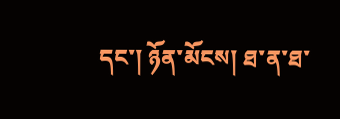དང་། ཉོན་མོངས། ཐ་ན་ཐ་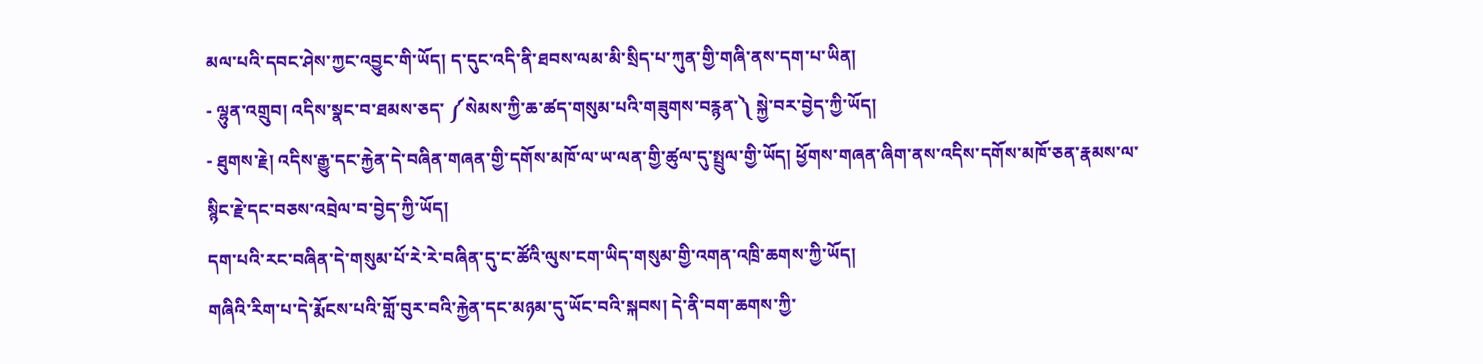མལ་པའི་དབང་ཤེས་ཀྱང་འབྱུང་གི་ཡོད། ད་དུང་འདི་ནི་ཐབས་ལམ་མི་སྲིད་པ་ཀུན་གྱི་གཞི་ནས་དག་པ་ཡིན།
- ལྷུན་འགྲུབ། འདིས་སྣང་བ་ཐམས་ཅད་ ༼སེམས་ཀྱི་ཆ་ཚད་གསུམ་པའི་གཟུགས་བརྙན་༽ སྐྱེ་བར་བྱེད་ཀྱི་ཡོད།
- ཐུགས་རྗེ། འདིས་རྒྱུ་དང་རྐྱེན་དེ་བཞིན་གཞན་གྱི་དགོས་མཁོ་ལ་ཡ་ལན་གྱི་ཚུལ་དུ་སྤྲུལ་གྱི་ཡོད། ཕྱོགས་གཞན་ཞིག་ནས་འདིས་དགོས་མཁོ་ཅན་རྣམས་ལ་སྙིང་རྗེ་དང་བཅས་འབྲེལ་བ་བྱེད་ཀྱི་ཡོད།
དག་པའི་རང་བཞིན་དེ་གསུམ་པོ་རེ་རེ་བཞིན་དུ་ང་ཚོའི་ལུས་ངག་ཡིད་གསུམ་གྱི་འགན་འཁྲི་ཆགས་ཀྱི་ཡོད།
གཞིའི་རིག་པ་དེ་རྨོངས་པའི་གློ་བུར་བའི་རྐྱེན་དང་མཉམ་དུ་ཡོང་བའི་སྐབས། དེ་ནི་བག་ཆགས་ཀྱི་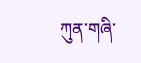ཀུན་གཞི་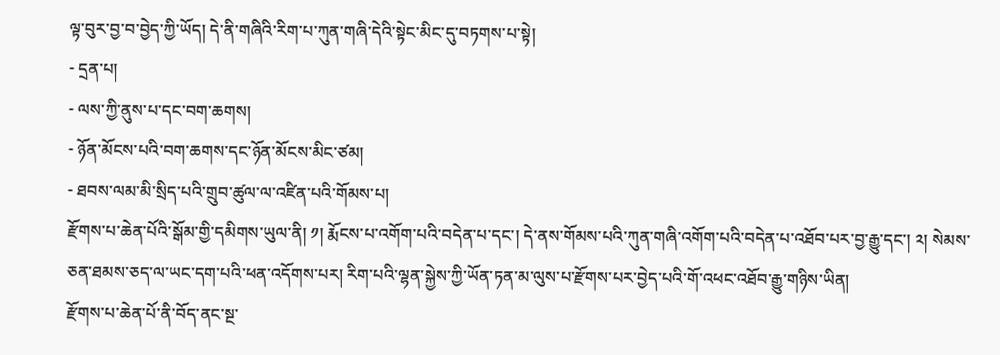ལྟ་བུར་བྱ་བ་བྱེད་ཀྱི་ཡོད། དེ་ནི་གཞིའི་རིག་པ་ཀུན་གཞི་དེའི་སྟེང་མིང་དུ་བཏགས་པ་སྟེ།
- དྲན་པ།
- ལས་ཀྱི་ནུས་པ་དང་བག་ཆགས།
- ཉོན་མོངས་པའི་བག་ཆགས་དང་ཉོན་མོངས་མིང་ཙམ།
- ཐབས་ལམ་མི་སྲིད་པའི་གྲུབ་ཚུལ་ལ་འཛིན་པའི་གོམས་པ།
རྫོགས་པ་ཆེན་པོའི་སྒོམ་གྱི་དམིགས་ཡུལ་ནི། ༡། རྨོངས་པ་འགོག་པའི་བདེན་པ་དང་། དེ་ནས་གོམས་པའི་ཀུན་གཞི་འགོག་པའི་བདེན་པ་འཐོབ་པར་བྱ་རྒྱུ་དང་། ༢། སེམས་ཅན་ཐམས་ཅད་ལ་ཡང་དག་པའི་ཕན་འདོགས་པར། རིག་པའི་ལྷན་སྐྱེས་ཀྱི་ཡོན་ཏན་མ་ལུས་པ་རྫོགས་པར་བྱེད་པའི་གོ་འཕང་འཐོབ་རྒྱུ་གཉིས་ཡིན།
རྫོགས་པ་ཆེན་པོ་ནི་བོད་ནང་སྔ་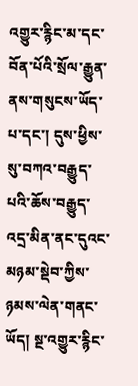འགྱུར་རྙིང་མ་དང་བོན་པོའི་སྲོལ་རྒྱུན་ནས་གསུངས་ཡོད་པ་དང་། དུས་ཕྱིས་སུ་བཀའ་བརྒྱུད་པའི་ཆོས་བརྒྱུད་འདྲ་མིན་ནང་དུའང་མཉམ་སྡེབ་ཀྱིས་ཉམས་ལེན་གནང་ཡོད། སྔ་འགྱུར་རྙིང་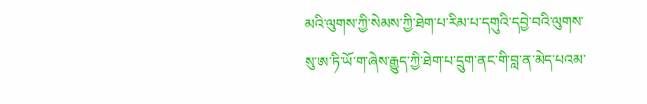མའི་ལུགས་ཀྱི་སེམས་ཀྱི་ཐེག་པ་རིམ་པ་དགུའི་དབྱེ་བའི་ལུགས་སུ་ཨ་ཏི་ཡོ་ག་ཞེས་རྒྱུད་ཀྱི་ཐེག་པ་དྲུག་ནང་གི་བླ་ན་མེད་པའམ་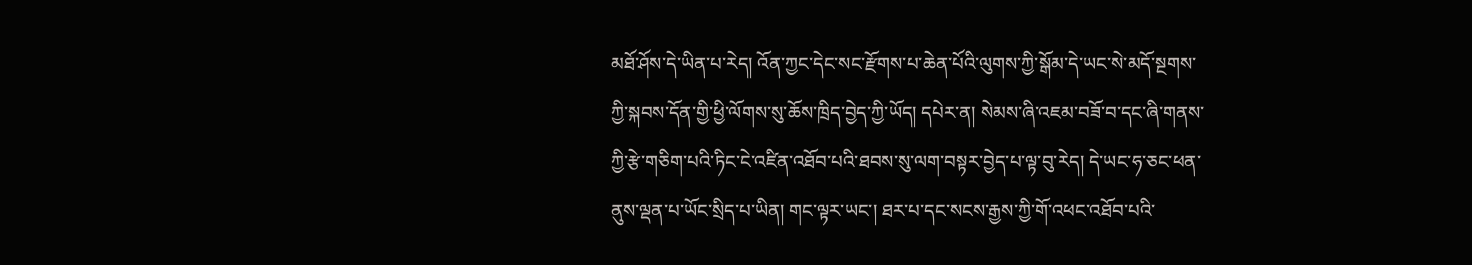མཐོ་ཤོས་དེ་ཡིན་པ་རེད། འོན་ཀྱང་དེང་སང་རྫོགས་པ་ཆེན་པོའི་ལུགས་ཀྱི་སྒོམ་དེ་ཡང་སེ་མདོ་སྔགས་ཀྱི་སྐབས་དོན་གྱི་ཕྱི་ལོགས་སུ་ཆོས་ཁྲིད་བྱེད་ཀྱི་ཡོད། དཔེར་ན། སེམས་ཞི་འཇམ་བཟོ་བ་དང་ཞི་གནས་ཀྱི་རྩེ་གཅིག་པའི་ཏིང་ངེ་འཛིན་འཐོབ་པའི་ཐབས་སུ་ལག་བསྟར་བྱེད་པ་ལྟ་བུ་རེད། དེ་ཡང་ཧ་ཅང་ཕན་ནུས་ལྡན་པ་ཡོང་སྲིད་པ་ཡིན། གང་ལྟར་ཡང་། ཐར་པ་དང་སངས་རྒྱས་ཀྱི་གོ་འཕང་འཐོབ་པའི་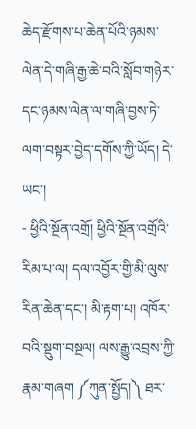ཆེད་རྫོགས་པ་ཆེན་པོའི་ཉམས་ལེན་དེ་གཞི་རྒྱ་ཆེ་བའི་སློབ་གཉེར་དང་ཉམས་ལེན་ལ་གཞི་བྱས་ཏེ་ལག་བསྟར་བྱེད་དགོས་ཀྱི་ཡོད། དེ་ཡང་།
- ཕྱིའི་སྔོན་འགྲོ། ཕྱིའི་སྔོན་འགྲོའི་རིམ་པ་ལ། དལ་འབྱོར་གྱི་མི་ལུས་རིན་ཆེན་དང་། མི་རྟག་པ། འཁོར་བའི་སྡུག་བསྔལ། ལས་རྒྱུ་འབྲས་ཀྱི་རྣམ་གཞག ༼ཀུན་སྤྱོད།༽ ཐར་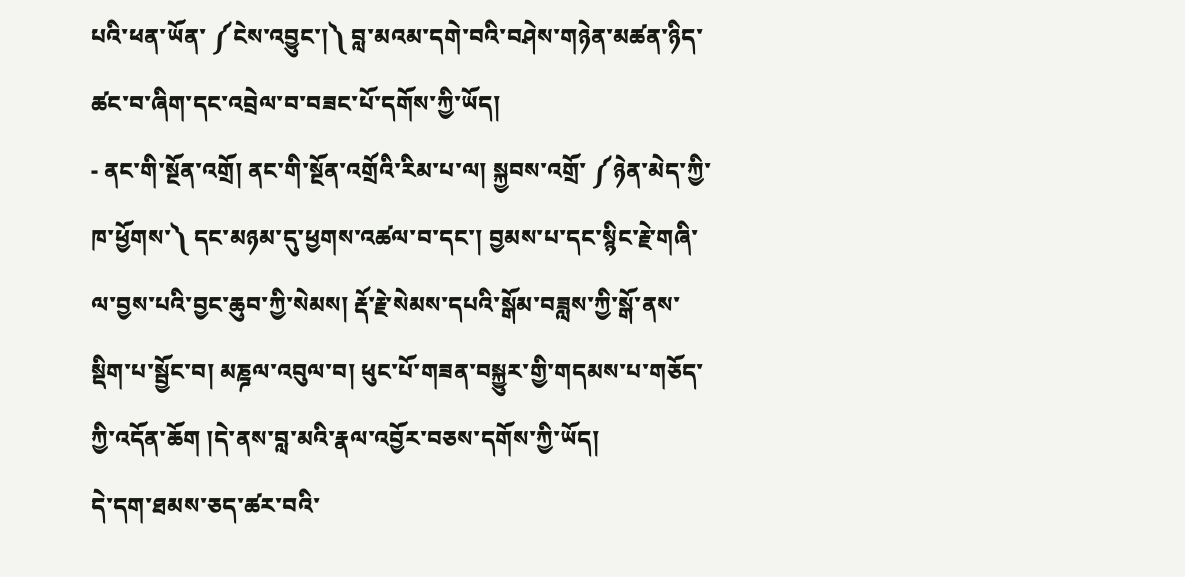པའི་ཕན་ཡོན་ ༼ངེས་འབྱུང་།༽ བླ་མའམ་དགེ་བའི་བཤེས་གཉེན་མཚན་ཉིད་ཚང་བ་ཞིག་དང་འབྲེལ་བ་བཟང་པོ་དགོས་ཀྱི་ཡོད།
- ནང་གི་སྔོན་འགྲོ། ནང་གི་སྔོན་འགྲོའི་རིམ་པ་ལ། སྐྱབས་འགྲོ་ ༼ཉེན་མེད་ཀྱི་ཁ་ཕྱོགས་༽ དང་མཉམ་དུ་ཕྱགས་འཚལ་བ་དང་། བྱམས་པ་དང་སྙིང་རྗེ་གཞི་ལ་བྱས་པའི་བྱང་ཆུབ་ཀྱི་སེམས། རྡོ་རྗེ་སེམས་དཔའི་སྒོམ་བཟླས་ཀྱི་སྒོ་ནས་སྡིག་པ་སྦྱོང་བ། མཎྜལ་འབུལ་བ། ཕུང་པོ་གཟན་བསྐྱུར་གྱི་གདམས་པ་གཅོད་ཀྱི་འདོན་ཆོག །དེ་ནས་བླ་མའི་རྣལ་འབྱོར་བཅས་དགོས་ཀྱི་ཡོད།
དེ་དག་ཐམས་ཅད་ཚར་བའི་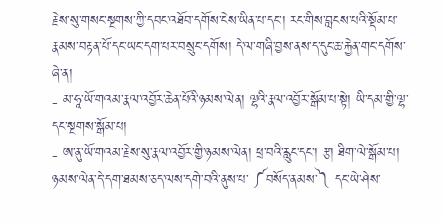རྗེས་སུ་གསང་སྔགས་ཀྱི་དབང་འཐོབ་དགོས་ངེས་ཡིན་པ་དང་། རང་གིས་བླངས་པའི་སྡོམ་པ་རྣམས་བརྟན་པོ་དང་ཡང་དག་པར་བསྲུང་དགོས། དེ་ལ་གཞི་བྱས་ནས་ད་དུང་ཆ་རྐྱེན་གང་དགོས་ཞེ་ན།
- མ་ཧཱ་ཡོ་གའམ་རྣལ་འབྱོར་ཆེན་པོའི་ཉམས་ལེན། ལྷའི་རྣལ་འབྱོར་སྒོམ་པ་སྟེ། ཡི་དམ་གྱི་ལྷ་དང་སྔགས་སྒོམ་པ།
- ཨ་ནུ་ཡོ་གའམ་རྗེས་སུ་རྣལ་འབྱོར་གྱི་ཉམས་ལེན། ཕྲ་བའི་རླུང་དང་། རྩ། ཐིག་ལེ་སྒོམ་པ།
ཉམས་ལེན་དེ་དག་ཐམས་ཅད་ལས་དགེ་བའི་ནུས་པ་ ༼བསོད་ནམས་༽ དང་ཡེ་ཤེས་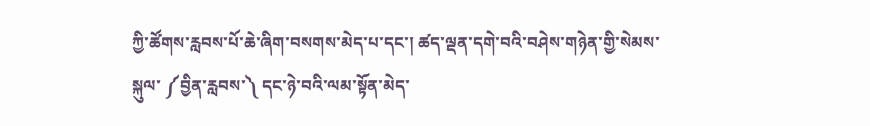ཀྱི་ཚོགས་རླབས་པོ་ཆེ་ཞིག་བསགས་མེད་པ་དང་། ཚད་ལྡན་དགེ་བའི་བཤེས་གཉེན་གྱི་སེམས་སྐུལ་ ༼བྱིན་རླབས་༽ དང་ཉེ་བའི་ལམ་སྟོན་མེད་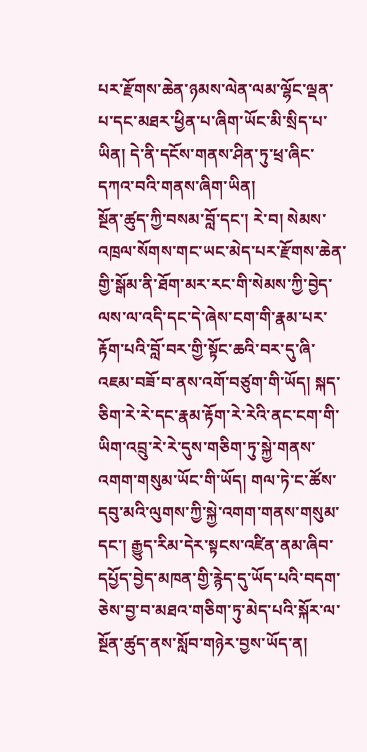པར་རྫོགས་ཆེན་ཉམས་ལེན་ལམ་ལྷོང་ལྡན་པ་དང་མཐར་ཕྱིན་པ་ཞིག་ཡོང་མི་སྲིད་པ་ཡིན། དེ་ནི་དངོས་གནས་ཤིན་ཏུ་ཕྲ་ཞིང་དཀའ་བའི་གནས་ཞིག་ཡིན།
སྔོན་ཚུད་ཀྱི་བསམ་བློ་དང་། རེ་བ། སེམས་འཁྲལ་སོགས་གང་ཡང་མེད་པར་རྫོགས་ཆེན་གྱི་སྒོམ་ནི་ཐོག་མར་རང་གི་སེམས་ཀྱི་བྱེད་ལས་ལ་འདི་དང་དེ་ཞེས་ངག་གི་རྣམ་པར་རྟོག་པའི་བློ་བར་གྱི་སྟོང་ཆའི་བར་དུ་ཞི་འཇམ་བཟོ་བ་ནས་འགོ་བཙུག་གི་ཡོད། སྐད་ཅིག་རེ་རེ་དང་རྣམ་རྟོག་རེ་རེའི་ནང་ངག་གི་ཡིག་འབྲུ་རེ་རེ་དུས་གཅིག་ཏུ་སྐྱེ་གནས་འགག་གསུམ་ཡོང་གི་ཡོད། གལ་ཏེ་ང་ཚོས་དབུ་མའི་ལུགས་ཀྱི་སྐྱེ་འགག་གནས་གསུམ་དང་། རྒྱུད་རིམ་དེར་སྟངས་འཛིན་ནམ་ཞིབ་དཔྱོད་བྱེད་མཁན་གྱི་རྙེད་དུ་ཡོད་པའི་བདག་ཅེས་བྱ་བ་མཐའ་གཅིག་ཏུ་མེད་པའི་སྐོར་ལ་སྔོན་ཚུད་ནས་སློབ་གཉེར་བྱས་ཡོད་ན།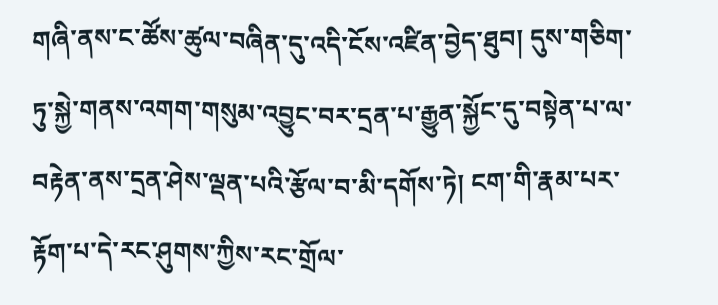གཞི་ནས་ང་ཚོས་ཚུལ་བཞིན་དུ་འདི་ངོས་འཛིན་བྱེད་ཐུབ། དུས་གཅིག་ཏུ་སྐྱེ་གནས་འགག་གསུམ་འབྱུང་བར་དྲན་པ་རྒྱུན་སྐྱོང་དུ་བསྟེན་པ་ལ་བརྟེན་ནས་དྲན་ཤེས་ལྡན་པའི་རྩོལ་བ་མི་དགོས་ཏེ། ངག་གི་རྣམ་པར་རྟོག་པ་དེ་རང་ཤུགས་ཀྱིས་རང་གྲོལ་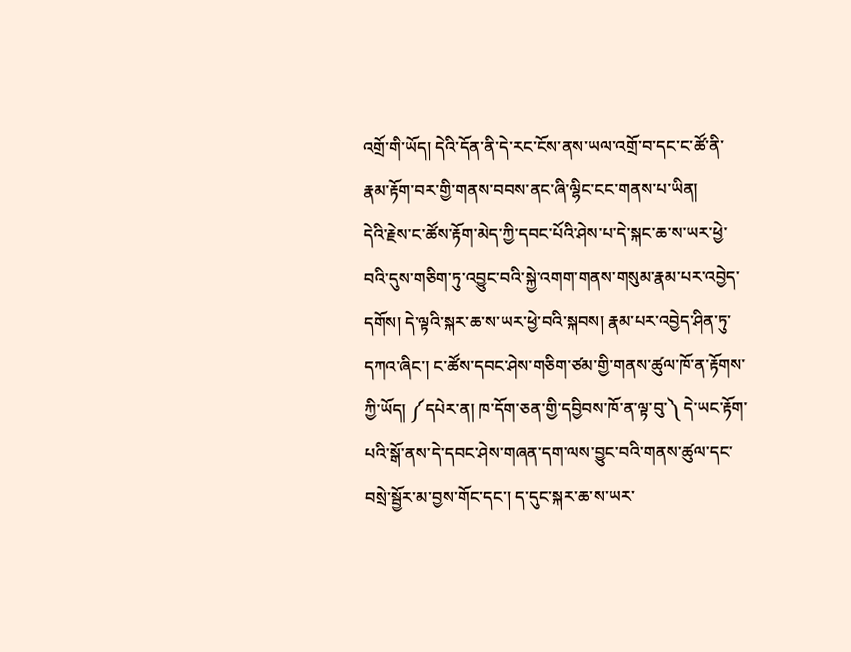འགྲོ་གི་ཡོད། དེའི་དོན་ནི་དེ་རང་ངོས་ནས་ཡལ་འགྲོ་བ་དང་ང་ཚོ་ནི་རྣམ་རྟོག་བར་གྱི་གནས་བབས་ནང་ཞི་ལྷིང་ངང་གནས་པ་ཡིན།
དེའི་རྗེས་ང་ཚོས་རྟོག་མེད་ཀྱི་དབང་པོའི་ཤེས་པ་དེ་སྐང་ཆ་ས་ཡར་ཕྱེ་བའི་དུས་གཅིག་ཏུ་འབྱུང་བའི་སྐྱེ་འགག་གནས་གསུམ་རྣམ་པར་འབྱེད་དགོས། དེ་ལྟའི་སྐར་ཆ་ས་ཡར་ཕྱེ་བའི་སྐབས། རྣམ་པར་འབྱེད་ཤིན་ཏུ་དཀའ་ཞིང་། ང་ཚོས་དབང་ཤེས་གཅིག་ཙམ་གྱི་གནས་ཚུལ་ཁོ་ན་རྟོགས་ཀྱི་ཡོད། ༼དཔེར་ན། ཁ་དོག་ཅན་གྱི་དབྱིབས་ཁོ་ན་ལྟ་བུ་༽ དེ་ཡང་རྟོག་པའི་སྒོ་ནས་དེ་དབང་ཤེས་གཞན་དག་ལས་བྱུང་བའི་གནས་ཚུལ་དང་བསྲེ་སྦྱོར་མ་བྱས་གོང་དང་། ད་དུང་སྐར་ཆ་ས་ཡར་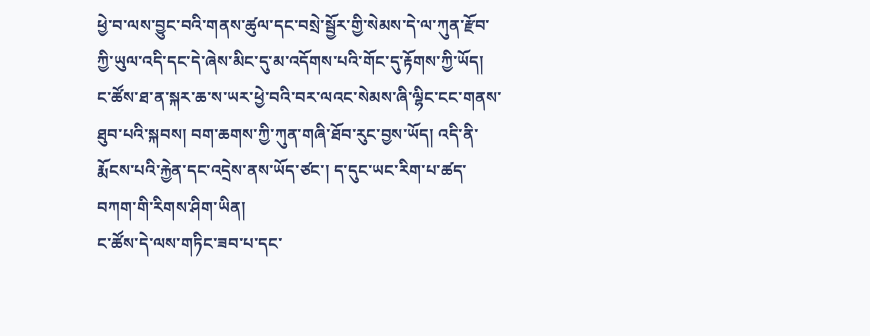ཕྱེ་བ་ལས་བྱུང་བའི་གནས་ཚུལ་དང་བསྲེ་སྦྱོར་གྱི་སེམས་དེ་ལ་ཀུན་རྫོབ་ཀྱི་ཡུལ་འདི་དང་དེ་ཞེས་མིང་དུ་མ་འདོགས་པའི་གོང་དུ་རྟོགས་ཀྱི་ཡོད། ང་ཚོས་ཐ་ན་སྐར་ཆ་ས་ཡར་ཕྱེ་བའི་བར་ལའང་སེམས་ཞི་ལྷིང་ངང་གནས་ཐུབ་པའི་སྐབས། བག་ཆགས་ཀྱི་ཀུན་གཞི་ཐོབ་རུང་བྱས་ཡོད། འདི་ནི་རྨོངས་པའི་རྐྱེན་དང་འདྲེས་ནས་ཡོད་ཙང་། ད་དུང་ཡང་རིག་པ་ཚད་བཀག་གི་རིགས་ཤིག་ཡིན།
ང་ཚོས་དེ་ལས་གཏིང་ཟབ་པ་དང་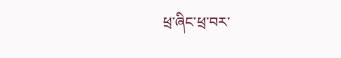ཕྲ་ཞིང་ཕྲ་བར་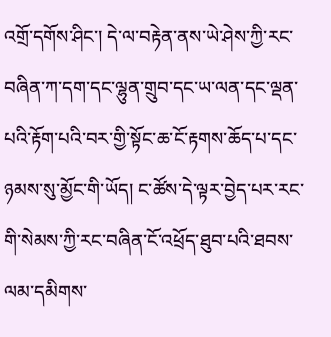འགྲོ་དགོས་ཤིང་། དེ་ལ་བརྟེན་ནས་ཡེ་ཤེས་ཀྱི་རང་བཞིན་ཀ་དག་དང་ལྷུན་གྲུབ་དང་ཡ་ལན་དང་ལྡན་པའི་རྟོག་པའི་བར་གྱི་སྟོང་ཆ་ངོ་རྟགས་ཆོད་པ་དང་ཉམས་སུ་མྱོང་གི་ཡོད། ང་ཚོས་དེ་ལྟར་བྱེད་པར་རང་གི་སེམས་ཀྱི་རང་བཞིན་ངོ་འཕྲོད་ཐུབ་པའི་ཐབས་ལམ་དམིགས་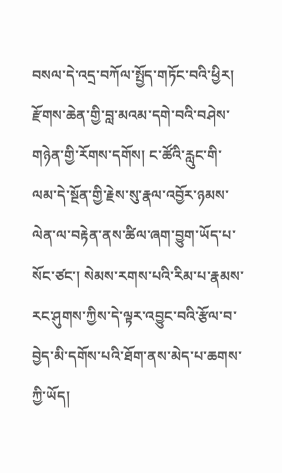བསལ་དེ་འདྲ་བཀོལ་སྤྱོད་གཏོང་བའི་ཕྱིར། རྫོགས་ཆེན་གྱི་བླ་མའམ་དགེ་བའི་བཤེས་གཉེན་གྱི་རོགས་དགོས། ང་ཚོའི་རླུང་གི་ལམ་དེ་སྔོན་གྱི་རྗེས་སུ་རྣལ་འབྱོར་ཉམས་ལེན་ལ་བརྟེན་ནས་ཚིལ་ཞག་བྱུག་ཡོད་པ་སོང་ཙང་། སེམས་རགས་པའི་རིམ་པ་རྣམས་རང་ཤུགས་ཀྱིས་དེ་ལྟར་འབྱུང་བའི་རྩོལ་བ་བྱེད་མི་དགོས་པའི་ཐོག་ནས་མེད་པ་ཆགས་ཀྱི་ཡོད།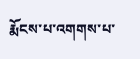རྨོངས་པ་འགགས་པ་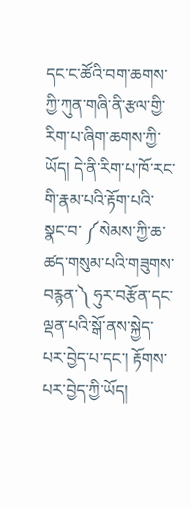དང་ང་ཚོའི་བག་ཆགས་ཀྱི་ཀུན་གཞི་ནི་རྩལ་གྱི་རིག་པ་ཞིག་ཆགས་ཀྱི་ཡོད། དེ་ནི་རིག་པ་ཁོ་རང་གི་རྣམ་པའི་རྟོག་པའི་སྣང་བ་ ༼སེམས་ཀྱི་ཆ་ཚད་གསུམ་པའི་གཟུགས་བརྙན་༽ ཧུར་བརྩོན་དང་ལྡན་པའི་སྒོ་ནས་སྐྱེད་པར་བྱེད་པ་དང་། རྟོགས་པར་བྱེད་ཀྱི་ཡོད།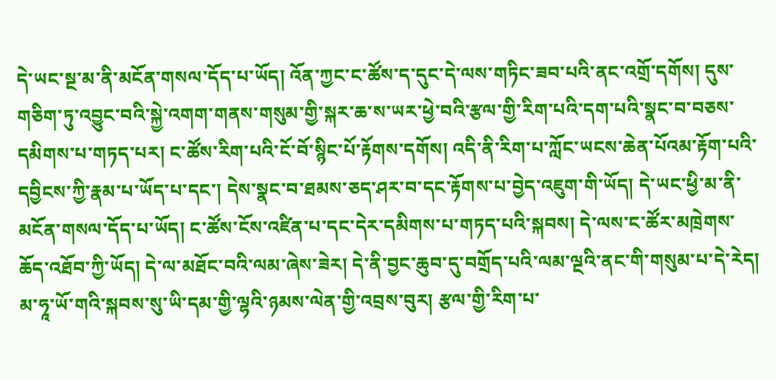དེ་ཡང་སྔ་མ་ནི་མངོན་གསལ་དོད་པ་ཡོད། འོན་ཀྱང་ང་ཚོས་ད་དུང་དེ་ལས་གཏིང་ཟབ་པའི་ནང་འགྲོ་དགོས། དུས་གཅིག་ཏུ་འབྱུང་བའི་སྐྱེ་འགག་གནས་གསུམ་གྱི་སྐར་ཆ་ས་ཡར་ཕྱེ་བའི་རྩལ་གྱི་རིག་པའི་དག་པའི་སྣང་བ་བཅས་དམིགས་པ་གཏད་པར། ང་ཚོས་རིག་པའི་ངོ་བོ་སྙིང་པོ་རྟོགས་དགོས། འདི་ནི་རིག་པ་ཀློང་ཡངས་ཆེན་པོའམ་རྟོག་པའི་དབྱིངས་ཀྱི་རྣམ་པ་ཡོད་པ་དང་། དེས་སྣང་བ་ཐམས་ཅད་ཤར་བ་དང་རྟོགས་པ་བྱེད་འཇུག་གི་ཡོད། དེ་ཡང་ཕྱི་མ་ནི་མངོན་གསལ་དོད་པ་ཡོད། ང་ཚོས་ངོས་འཛིན་པ་དང་དེར་དམིགས་པ་གཏད་པའི་སྐབས། དེ་ལས་ང་ཚོར་མཁྲེགས་ཆོད་འཐོབ་ཀྱི་ཡོད། དེ་ལ་མཐོང་བའི་ལམ་ཞེས་ཟེར། དེ་ནི་བྱང་ཆུབ་དུ་བགྲོད་པའི་ལམ་ལྔའི་ནང་གི་གསུམ་པ་དེ་རེད།
མ་ཧཱ་ཡོ་གའི་སྐབས་སུ་ཡི་དམ་གྱི་ལྷའི་ཉམས་ལེན་གྱི་འབྲས་བུར། རྩལ་གྱི་རིག་པ་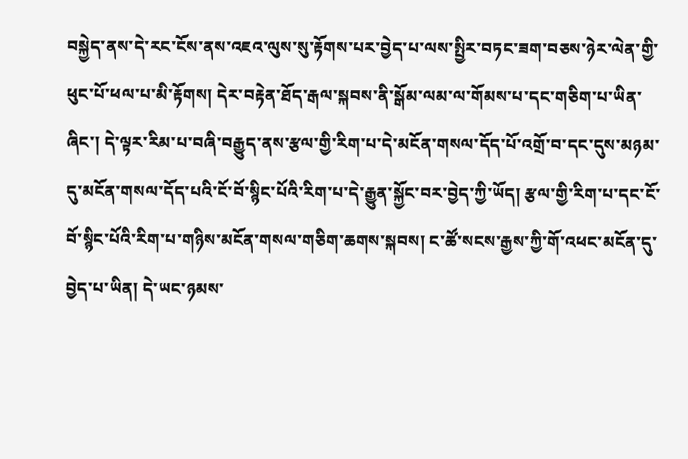བསྐྱེད་ནས་དེ་རང་ངོས་ནས་འཇའ་ལུས་སུ་རྟོགས་པར་བྱེད་པ་ལས་སྤྱིར་བཏང་ཟག་བཅས་ཉེར་ལེན་གྱི་ཕུང་པོ་ཕལ་པ་མི་རྟོགས། དེར་བརྟེན་ཐོད་རྒལ་སྐབས་ནི་སྒོམ་ལམ་ལ་གོམས་པ་དང་གཅིག་པ་ཡིན་ཞིང་། དེ་ལྟར་རིམ་པ་བཞི་བརྒྱུད་ནས་རྩལ་གྱི་རིག་པ་དེ་མངོན་གསལ་དོད་པོ་འགྲོ་བ་དང་དུས་མཉམ་དུ་མངོན་གསལ་དོད་པའི་ངོ་བོ་སྙིང་པོའི་རིག་པ་དེ་རྒྱུན་སྐྱོང་བར་བྱེད་ཀྱི་ཡོད། རྩལ་གྱི་རིག་པ་དང་ངོ་བོ་སྙིང་པོའི་རིག་པ་གཉིས་མངོན་གསལ་གཅིག་ཆགས་སྐབས། ང་ཚོ་སངས་རྒྱས་ཀྱི་གོ་འཕང་མངོན་དུ་བྱེད་པ་ཡིན། དེ་ཡང་ཉམས་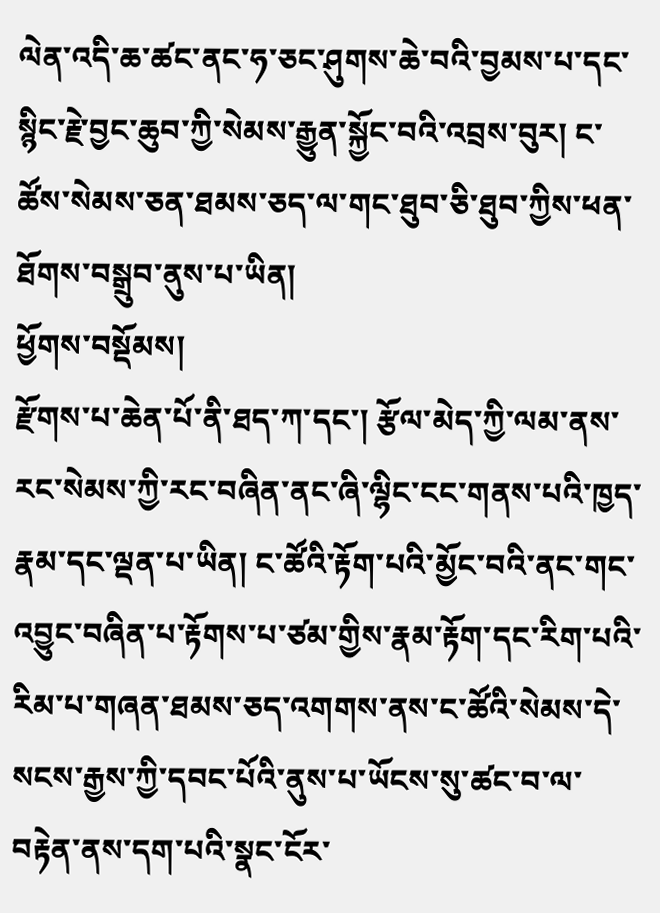ལེན་འདི་ཆ་ཚང་ནང་ཧ་ཅང་ཤུགས་ཆེ་བའི་བྱམས་པ་དང་སྙིང་རྗེ་བྱང་ཆུབ་ཀྱི་སེམས་རྒྱུན་སྐྱོང་བའི་འབྲས་བུར། ང་ཚོས་སེམས་ཅན་ཐམས་ཅད་ལ་གང་ཐུབ་ཅི་ཐུབ་ཀྱིས་ཕན་ཐོགས་བསྒྲུབ་ནུས་པ་ཡིན།
ཕྱོགས་བསྡོམས།
རྫོགས་པ་ཆེན་པོ་ནི་ཐད་ཀ་དང་། རྩོལ་མེད་ཀྱི་ལམ་ནས་རང་སེམས་ཀྱི་རང་བཞིན་ནང་ཞི་ལྷིང་ངང་གནས་པའི་ཁྱད་རྣམ་དང་ལྡན་པ་ཡིན། ང་ཚོའི་རྟོག་པའི་མྱོང་བའི་ནང་གང་འབྱུང་བཞིན་པ་རྟོགས་པ་ཙམ་གྱིས་རྣམ་རྟོག་དང་རིག་པའི་རིམ་པ་གཞན་ཐམས་ཅད་འགགས་ནས་ང་ཚོའི་སེམས་དེ་སངས་རྒྱས་ཀྱི་དབང་པོའི་ནུས་པ་ཡོངས་སུ་ཚང་བ་ལ་བརྟེན་ནས་དག་པའི་སྣང་ངོར་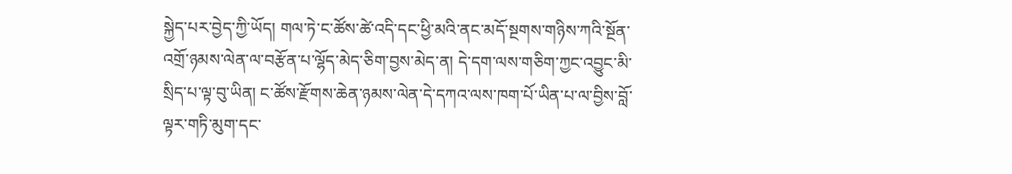སྐྱེད་པར་བྱེད་ཀྱི་ཡོད། གལ་ཏེ་ང་ཚོས་ཚེ་འདི་དང་ཕྱི་མའི་ནང་མདོ་སྔགས་གཉིས་ཀའི་སྔོན་འགྲོ་ཉམས་ལེན་ལ་བརྩོན་པ་ལྷོད་མེད་ཅིག་བྱས་མེད་ན། དེ་དག་ལས་གཅིག་ཀྱང་འབྱུང་མི་སྲིད་པ་ལྟ་བུ་ཡིན། ང་ཚོས་རྫོགས་ཆེན་ཉམས་ལེན་དེ་དཀའ་ལས་ཁག་པོ་ཡིན་པ་ལ་བྱིས་བློ་ལྟར་གཏི་མུག་དང་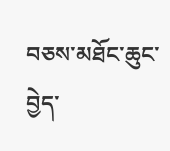བཅས་མཐོང་ཆུང་བྱེད་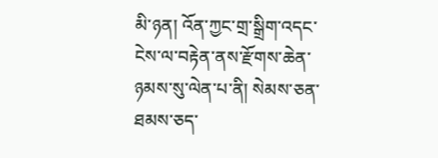མི་ཉན། འོན་ཀྱང་གྲ་སྒྲིག་འདང་ངེས་ལ་བརྟེན་ནས་རྫོགས་ཆེན་ཉམས་སུ་ལེན་པ་ནི། སེམས་ཅན་ཐམས་ཅད་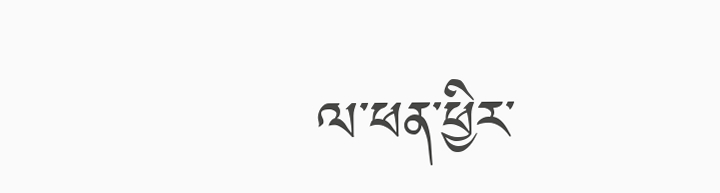ལ་ཕན་ཕྱིར་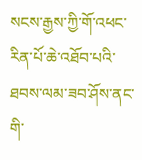སངས་རྒྱས་ཀྱི་གོ་འཕང་རིན་པོ་ཆེ་འཐོབ་པའི་ཐབས་ལམ་ཟབ་ཤོས་ནང་གི་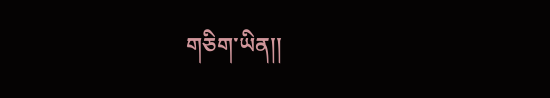གཅིག་ཡིན།།